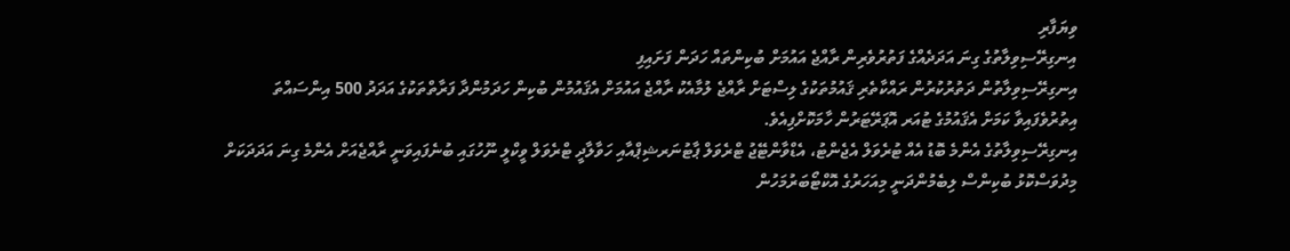ވިޔަފާރި
އިނގިރޭސިވިލާތުގެ ގިނަ އަދަދެއްގެ ފަތުރުވެރިން ރާއްޖެ އައުމަށް ބުކިންތައް ހަދަން ފަށައިފި
އިނގިރޭސިވިލާތުން ދަތުރުކުރުން ރައްކާތެރި ޤައުމުތަކުގެ ލިސްޓަށް ރާއްޖެ ލުމާއެކު ރާއްޖެ އައުމަށް އެޤައުމުން ބުކިން ހަދަމުންދާ ފަރާތްތަކުގެ އަދަދު 500 އިންސައްތަ އިތުރުވެފައިވާ ކަމަށް އެޤައުމުގެ ޓުއަރ އޮޕަރޭޓަރުން ހާމަކޮށްފިއެވެ.
އިނގިރޭސިވިލާތުގެ އެންމެ ބޮޑު އެއް ޓުރެވަލް އެޖެންޓު، އެޑްވާންޓޭޖު ޓްރެވަލް ޕާޓުނަރޝިޕްއާއި ހަވާލާދީ ޓްރެވަލް ވީކްލީ ނޫހުގައި ބުނެފައިވަނީ ރާއްޖެއަށް އެންމެ ގިނަ އަދަދަކަށް މިދުވަސްކޮޅު ބުކިންސް ލިބެމުންދަނީ މިއަހަރުގެ އޮކްޓޯބަރުމަހުން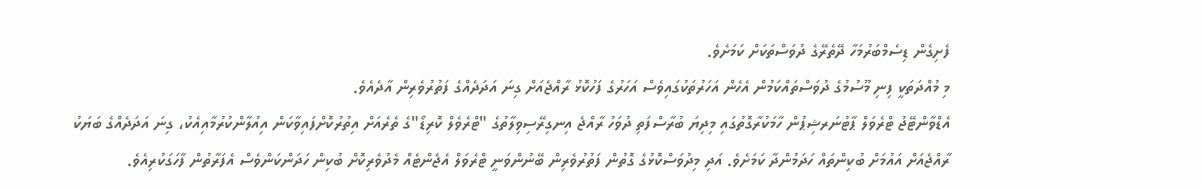ފެށިގެން ޑިސެމްބަރުމަހާ ދޭތެރޭގެ ދުވަސްތަކަށް ކަމަށެވެ.
މި މުއްދަތަކީ ފިނި މޫސުމުގެ ދުވަސްތައްކަމުން އެހެން އަހަރުތަކުގައިވެސް އަހަރުގެ ފަހުކޮޅު ރާއްޖެއަށް ގިނަ އަދަދެއްގެ ފަތުރުވެރިން އާދެއެވެ.
އެޑްވާންޓޭޖު ޓްރެވަލް ޕާޓުނަރޝިޕުން ހާމަކުރާގޮތުގައި މިދިޔަ ބުރާސްފަތި ދުވަހު ރާއްޖެ އިނގިރޭސިވިލާތުގެ "ޓްރެވެލް ކޮރިޑޯ"ގެ ތެރެއަށް އިތުރުކޮށްފައިވާކަން އިއުލާންކުރުމާއިއެކު، ގިނަ އަދަދެއްގެ ބަޔަކު ރާއްޖެއަށް އައުމަށް ބުކިންތައް ހަދަމުންދާ ކަމަށެވެ. އަދި މިދުވަސްކޮޅުގެ ގޮތުން ފަތުރުވެރިން ބޭނުންވަނީ ޓްރެވަލް އެޖެންޓެއް މެދުވެރިކޮށް ބުކިން ހަދަންކަންވެސް އެފަރާތުން ފާހަގަކުރިއެވެ.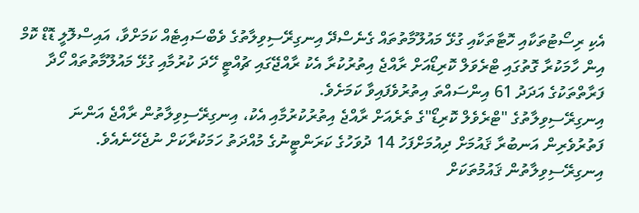އެކި ރިސޯޓުތަކާއި ހޮޓާތަކާއި ގުޅޭ މައުލޫމާތުތައް ގެނެސްދޭ އިނގިރޭސިވިލާތުގެ ވެބްސައިޓެއް ކަމަށްވާ، އައިސްލޮލީ ޑޮޑް ކޮމް އިން ހާމަކުރާ ގޮތުގައި ޓްރެވަލް ކޮރިޑޯއަށް ރާއްޖެ އިތުރުކުރާ އެކު ރާއްޖޭގައި ޗުއްޓީ ހޭދަ ކުރުމާއި ގުޅޭ މައުލޫމާތުތައް ހޯދާ ފަރާތްތަކުގެ އަދަދު 61 އިންސައްތަ އިތުރުވެފައިވާ ކަމަށެވެ.
އިނގިރޭސިވިލާތުގެ "ޓްރެވެލް ކޮރިޑޯ"ގެ ތެރެއަށް ރާއްޖެ އިތުރުކުރުމާއި އެކު، އިނގިރޭސިވިލާތުން ރާއްޖެ އަންނަ ފަތުރުވެރިން އަނބުރާ ޤައުމަށް ދިއުމަށްފަހު 14 ދުވަހުގެ ކަރަންޓީނުގެ މުއްދަތު ހަމަކުރާކަށް ނުޖެހޭނެއެވެ.
އިނގިރޭސިވިލާތުން ޤައުމުތަކަށް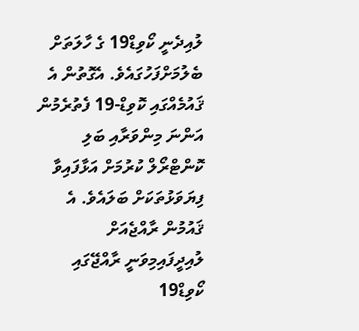ލުއިދެނީ ކޯވިޑް19 ގެ ހާލަތަށް ބެލުމަށްފަހުގައެވެ. އެގޮތުން އެ ޤައުމެއްގައި ކޮވިޑް-19 ފެތުރެމުން އަންނަ މިންވަރާއި ބަލި ކޮންޓްރޯލް ކުރުމަށް އަޅާފައިވާ ފިޔަވަޅުތަކަށް ބަލައެވެ. އެ ޤައުމުން ރާއްޖެއަށް ލުއިދީފައިމިވަނީ ރާއްޖޭގައި ކޯވިޑް19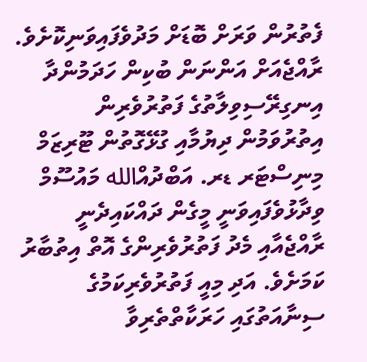ފެތުރުން ވަރަށް ބޮޑަށް މަދުވެފައިވަނިކޮށެވެ.
ރާއްޖެއަށް އަންނަން ބުކިން ހަދަމުންދާ އިނގިރޭސިވިލާތުގެ ފަތުރުވެރިން އިތުރުވަމުން ދިޔުމާއި ގުޅޭގޮތުން ޓޫރިޒަމް މިނިސްޓަރ ޑރ. އަބްދުއްالله މައުސޫމް ވިދާޅުވެފައިވަނީ މީގެން ދައްކައިދެނީ ރާއްޖެއާއި މެދު ފަތުރުވެރިންގެ އޮތް އިތުބާރު ކަމަށެވެ. އަދި މިއީ ފަތުރުވެރިކަމުގެ ސިނާއަތުގައި ހަރަކާތްތެރިވާ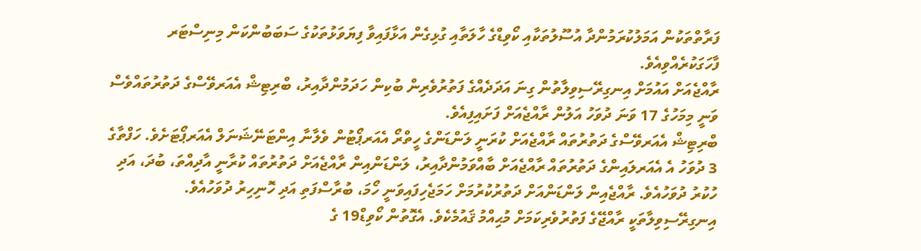ފަރާތްތަކުން އަމަލުކުރަމުންދާ އުސޫލުތަކާއި ކޯވިޑްގެ ހާލަތާއި ގުޅިގެން އަޅާފައިވާ ފިޔަވަޅުތަކުގެ ސަބަބުންކަން މިނިސްޓަރ ފާހަގަކުރެއްވިއެވެ.
ރާއްޖެއަށް އައުމަށް އިނގިރޭސިވިލާތުން ގިނަ އަދަދެއްގެ ފަތުރުވެރިން ބުކިން ހަދަމުންދާއިރު، ބްރިޓިޝް އެއަރވޭސްގެ ދަތުރުތައްވެސް ވަނީ މިމަހުގެ 17 ވަނަ ދުވަހު އަލުން ރާއްޖެއަށް ފަށައިފިއެވެ.
ބްރިޓިޝް އެއަރވޭސްގެ ދަތުރުތައް ރާއްޖެއަށް ކުރަނީ ލަންޑަންގެ ހީތްރޯ އެއަރޕޯޓުން ވެލާނާ އިންޓަނޭޝަނަލް އެއަރޕޯޓަށެވެ. ހަފްތާގެ 3 ދުވަހު އެ އެއަރލައިންގެ ދަތުރުތައް ރާއްޖެއަށް ބާއްވަމުންދާއިރު، ލަންޑަންއިން ރާއްޖެއަށް ދަތުރުތައް ކުރާނީ އާދިއްތަ، ބުދަ، އަދި ހުކުރު ދުވަހުއެވެ. ރާއްޖެއިން ލަންޑަންއަށް ދަތުރުކުރުމަށް ހަމަޖެހިފައިވަނީ ހޯމަ، ބުރާސްފަތި އަދި ހޮނިހިރު ދުވަހުއެވެ.
އިނގިރޭސިވިލާތަކީ ރާއްޖޭގެ ފަތުރުވެރިކަމަށް މުޙިއްމު ޤައުމެކެވެ. އެގޮތުން ކޯވިޑް19 ގެ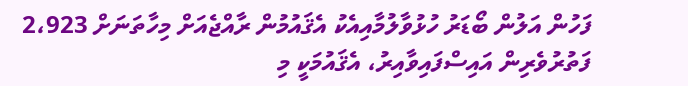ފަހުން އަލުން ބޯޑަރު ހުޅުވާލުމާއިއެކު އެޤައުމުން ރާއްޖެއަށް މިހާތަނަށް 2،923 ފަތުރުވެރިން އައިސްފައިވާއިރު، އެޤައުމަކީ މި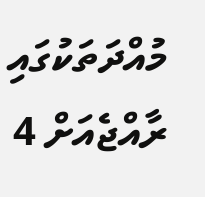މުއްދަތަކުގައި ރާއްޖެއަށް 4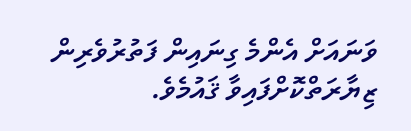ވަނައަށް އެންމެ ގިނައިން ފަތުރުވެރިން ޒިޔާރަތްކޮށްފައިވާ ޤައުމެވެ.